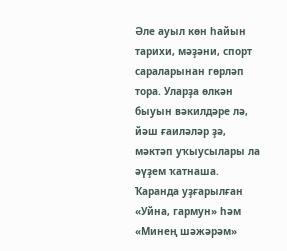Әле ауыл көн һайын тарихи, мәҙәни, спорт сараларынан гөрләп тора. Уларҙа өлкән быуын вәкилдәре лә, йәш ғаиләләр ҙә, мәктәп уҡыусылары ла әүҙем ҡатнаша. Ҡаранда уҙғарылған «Уйна, гармун» һәм «Минең шәжәрәм»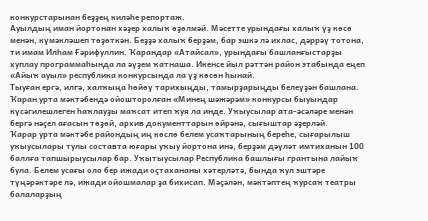конкурстарынан беҙҙең киләһе репортаж.
Ауылдың иман йортонан хәҙер халыҡ өҙөлмәй. Мәсетте урындағы халыҡ үҙ көсө менән, күмәкләшеп төҙөткән. Беҙҙә халыҡ берҙәм, бар эшкә лә ихлас, дәррәү тотона, ти имам Илһам Ғәрифуллин. Ҡарандар «Атайсал», урындағы башланғыстарҙы хуплау программаһында ла әүҙем ҡатнаша. Икенсе йыл рәттән район этабында еңеп «Айыҡ ауыл» республика конкурсында ла үҙ көсөн һынай.
Тыуған ергә, илгә, халҡыңа һөйөү тарихыңды, тамырҙарыңды белеүҙән башлана. Ҡаран урта мәктәбендә ойошторолған «Минең шәжәрәм» конкурсы быуындар күсәгилешлеген һаҡлауҙы маҡсат итеп ҡуя ла инде. Уҡыусылар ата-әсәләре менән бергә нәҫел ағасын төҙөй, архив документтарын өйрәнә, сығыштар әҙерләй.
Ҡарар урта мәктәбе райондың иң көслө белем усаҡтарының береһе, сығарылыш уҡыусылары тулы составта юғары уҡыу йортона инә, берҙәм дәүләт имтиханын 100 баллға тапшырыусылар бар. Уҡытыусылар Республика башлығы грантына лайыҡ була. Белем усағы оло бер ижади оҫтахананы хәтерләтә, бында ҡул эштәре түңәрәктәре лә, ижади ойошмалар ҙа бихисап. Мәҫәлән, мәктәптең ҡурсаҡ театры балаларҙың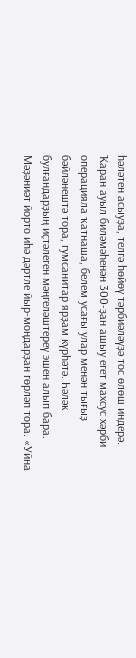һәләтен асыуҙа, телгә һөйөү тәрбиәләүҙә тос өлөш индерә.
Ҡаран ауыл биләмәһенән 300-ҙан ашыу егет махсус хәрби операцияла ҡатнаша, белем усағы улар менән тығыҙ бәйләнештә тора, гумсанитар ярҙам күрһәтә. Һәләк булғандарҙың иҫтәлеген мәңгеләштереү эшен алып бара.
Мәҙәниәт йорто иһә дәртле йыр-моңдарҙан гөрләп тора. «Уйна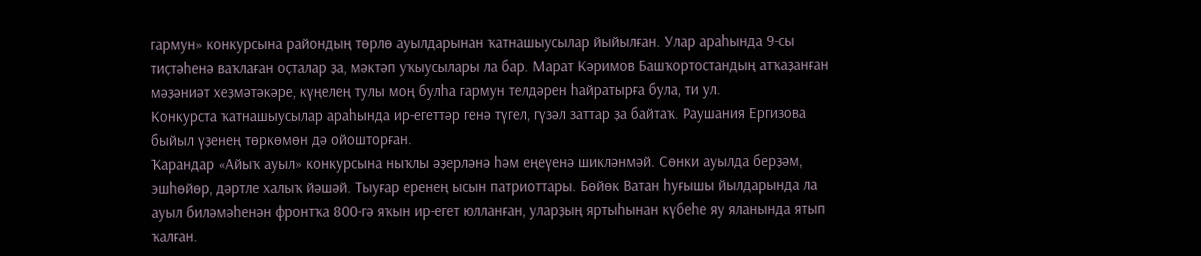гармун» конкурсына райондың төрлө ауылдарынан ҡатнашыусылар йыйылған. Улар араһында 9-сы тиҫтәһенә ваҡлаған оҫталар ҙа, мәктәп уҡыусылары ла бар. Марат Кәримов Башҡортостандың атҡаҙанған мәҙәниәт хеҙмәтәкәре, күңелең тулы моң булһа гармун телдәрен һайратырға була, ти ул.
Конкурста ҡатнашыусылар араһында ир-егеттәр генә түгел, гүзәл заттар ҙа байтаҡ. Раушания Ергизова быйыл үҙенең төркөмөн дә ойошторған.
Ҡарандар «Айыҡ ауыл» конкурсына ныҡлы әҙерләнә һәм еңеүенә шикләнмәй. Сөнки ауылда берҙәм, эшһөйөр, дәртле халыҡ йәшәй. Тыуғар еренең ысын патриоттары. Бөйөк Ватан һуғышы йылдарында ла ауыл биләмәһенән фронтҡа 800-гә яҡын ир-егет юлланған, уларҙың яртыһынан күбеһе яу яланында ятып ҡалған.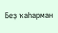Беҙ ҡаһарман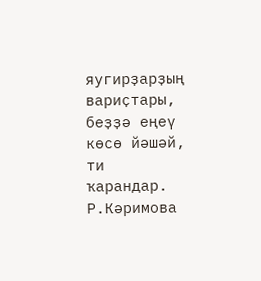яугирҙарҙың вариҫтары, беҙҙә еңеү көсө йәшәй, ти ҡарандар.
Р.Кәримова